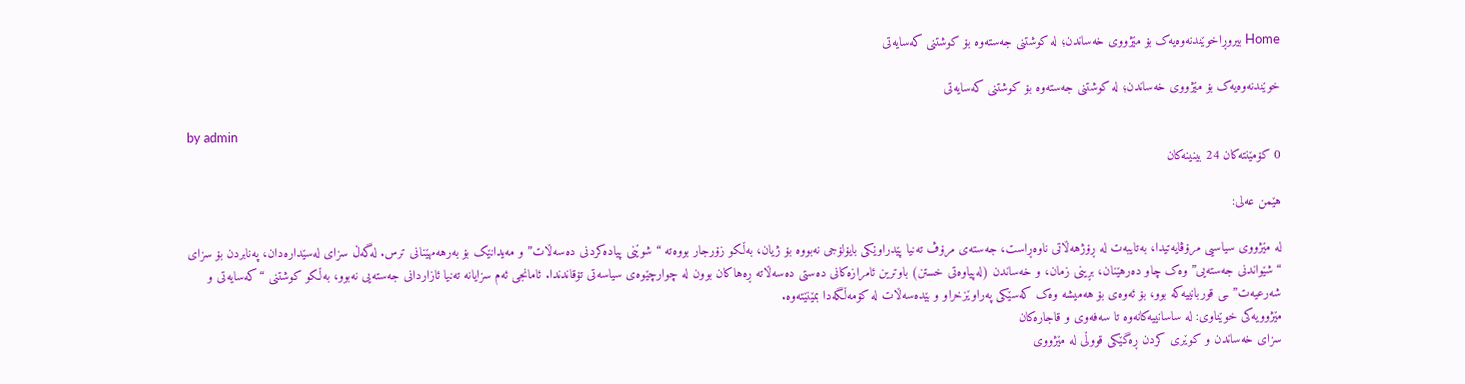Home بیروڕاخوێندنەوەیەک بۆ مێژووی خەساندن؛ لە کوشتنی جەستەوە بۆ کوشتنی کەسایەتی

خوێندنەوەیەک بۆ مێژووی خەساندن؛ لە کوشتنی جەستەوە بۆ کوشتنی کەسایەتی

by admin
0 کۆمێنتەکان 24 بینینەکان

هێمن عەلی:

لە مێژووی سیاسیی مرۆڤایەتیدا، بەتایبەت لە ڕۆژهەڵاتی ناوەڕاست، جەستەی مرۆڤ تەنیا پێدراوێکی بایۆلۆجی نەبووە بۆ ژیان، بەڵکو زۆرجار بووەتە “شوێنی پیادەکردنی دەسەڵات” و مەیدانێک بۆ بەرهەمهێنانی ترس. لەگەڵ سزای لەسێدارەدان، پەنابردن بۆ سزای “شێواندنی جەستەیی” وەک چاو دەرهێنان، بڕینی زمان، و خەساندن (لەپیاوەتی خستن) باوترین ئامرازەکانی دەستی دەسەڵاتە ڕەهاکان بوون لە چوارچێوەی سیاسەتی تۆقاندندا. ئامانجی ئەم سزایانە تەنیا ئازاردانی جەستەیی نەبوو، بەڵکو کوشتنی “کەسایەتی و شەرعیەت”ـی قوربانییەکە بوو، بۆ ئەوەی بۆ هەمیشە وەک کەسێکی پەراوێزخراو و بێدەسەڵات لە کۆمەڵگەدا بمێنێتەوە.
مێژوویەکی خوێناوی: لە ساسانییەکانەوە تا سەفەوی و قاجارەکان
سزای خەساندن و کوێری کردن ڕەگێکی قووڵی لە مێژووی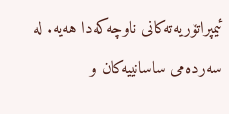ئیمپراتۆریەتەکانی ناوچەکەدا هەیە. لە سەردەمی ساسانییەکان و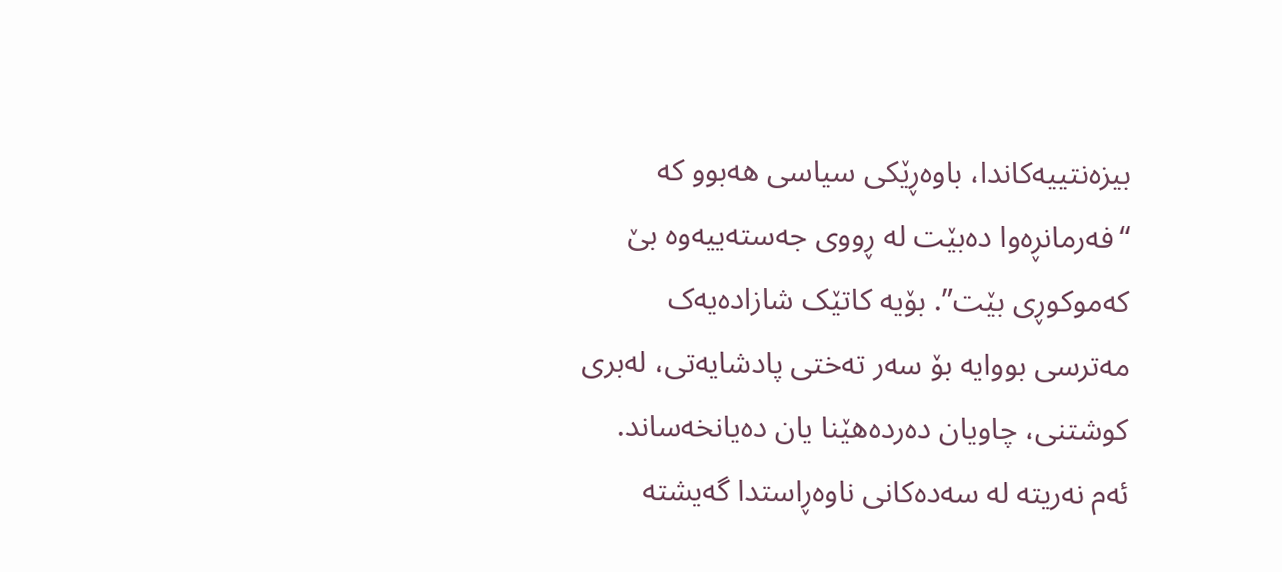بیزەنتییەکاندا، باوەڕێکی سیاسی هەبوو کە “فەرمانڕەوا دەبێت لە ڕووی جەستەییەوە بێ کەموکوڕی بێت”. بۆیە کاتێک شازادەیەک مەترسی بووایە بۆ سەر تەختی پادشایەتی، لەبری کوشتنی، چاویان دەردەهێنا یان دەیانخەساند. ئەم نەریتە لە سەدەکانی ناوەڕاستدا گەیشتە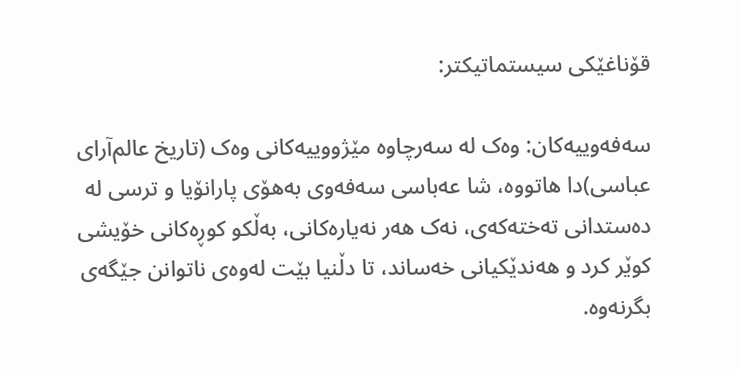قۆناغێکی سیستماتیکتر:

سەفەوییەکان: وەک لە سەرچاوە مێژووییەکانی وەک (تاريخ عالم‌آرای عباسی)دا هاتووە، شا عەباسی سەفەوی بەهۆی پارانۆیا و ترسی لە دەستدانی تەختەکەی، نەک هەر نەیارەکانی، بەڵکو کوڕەکانی خۆیشی کوێر کرد و هەندێکیانی خەساند، تا دڵنیا بێت لەوەی ناتوانن جێگەی بگرنەوە.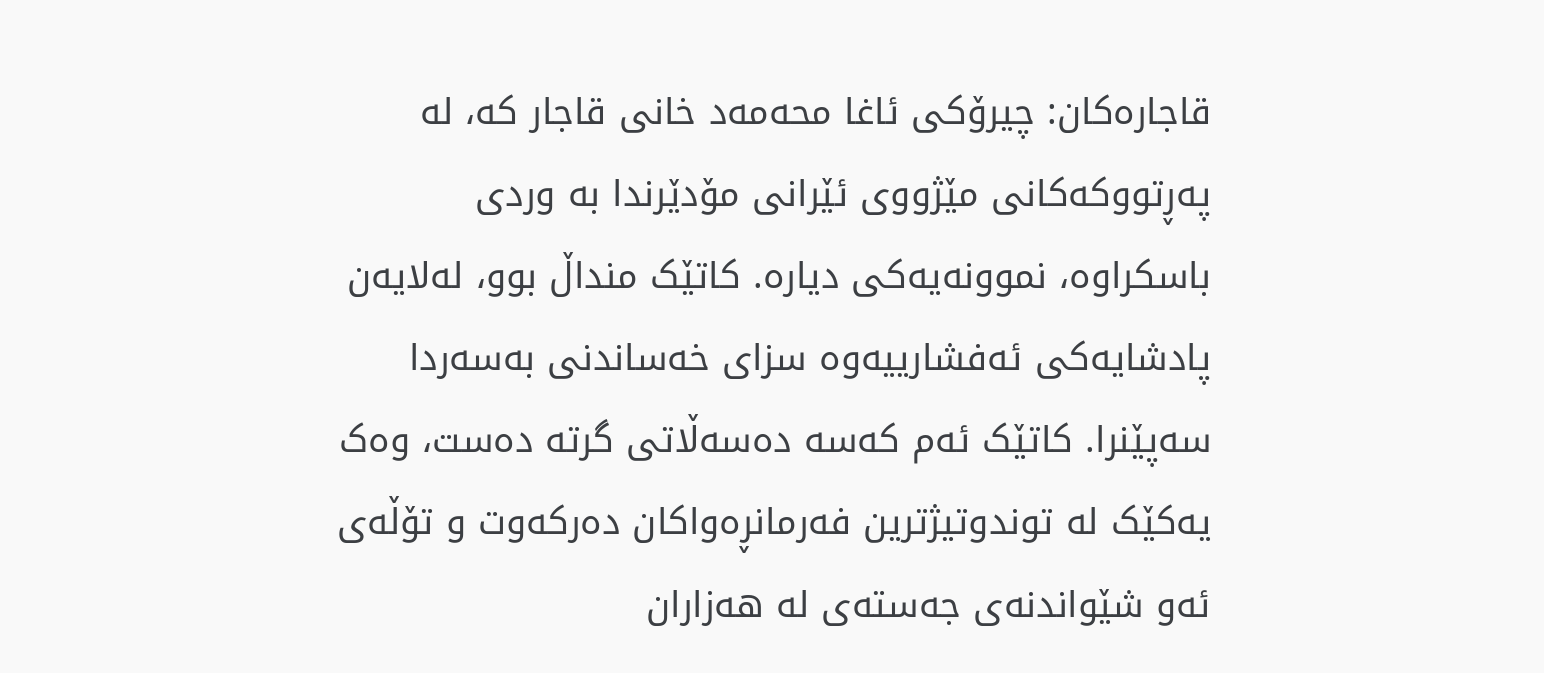قاجارەکان: چیرۆکی ئاغا محەمەد خانی قاجار کە، لە پەڕتووکەکانی مێژووی ئێرانی مۆدێرندا بە وردی باسکراوە، نموونەیەکی دیارە. کاتێک منداڵ بوو، لەلایەن پادشایەکی ئەفشارییەوە سزای خەساندنی بەسەردا سەپێنرا. کاتێک ئەم کەسە دەسەڵاتی گرتە دەست، وەک یەکێک لە توندوتیژترین فەرمانڕەواکان دەرکەوت و تۆڵەی ئەو شێواندنەی جەستەی لە هەزاران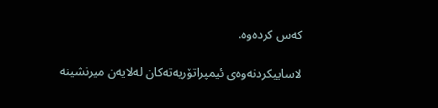کەس کردەوە.

لاساییکردنەوەی ئیمپراتۆریەتەکان لەلایەن میرنشینە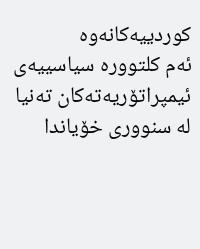کوردییەکانەوە
ئەم کلتوورە سیاسییەی ئیمپراتۆریەتەکان تەنیا لە سنووری خۆیاندا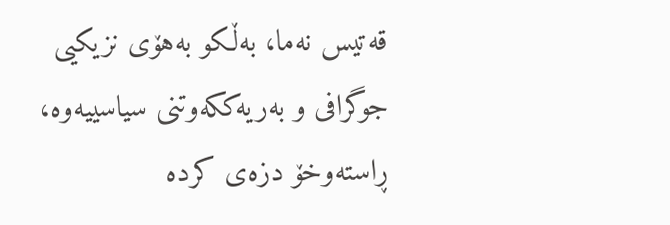قەتیس نەما، بەڵکو بەهۆی نزیکیی جوگرافی و بەریەککەوتنی سیاسییەوە، ڕاستەوخۆ دزەی کردە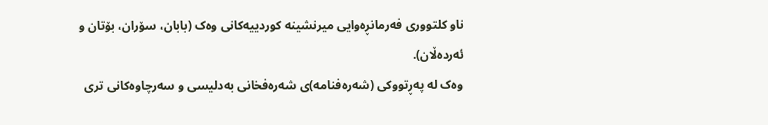ناو کلتووری فەرمانڕەوایی میرنشینە کوردییەکانی وەک (بابان، سۆران، بۆتان و ئەردەڵان).
وەک لە پەڕتووکی (شەرەفنامە)ی شەرەفخانی بەدلیسی و سەرچاوەکانی تری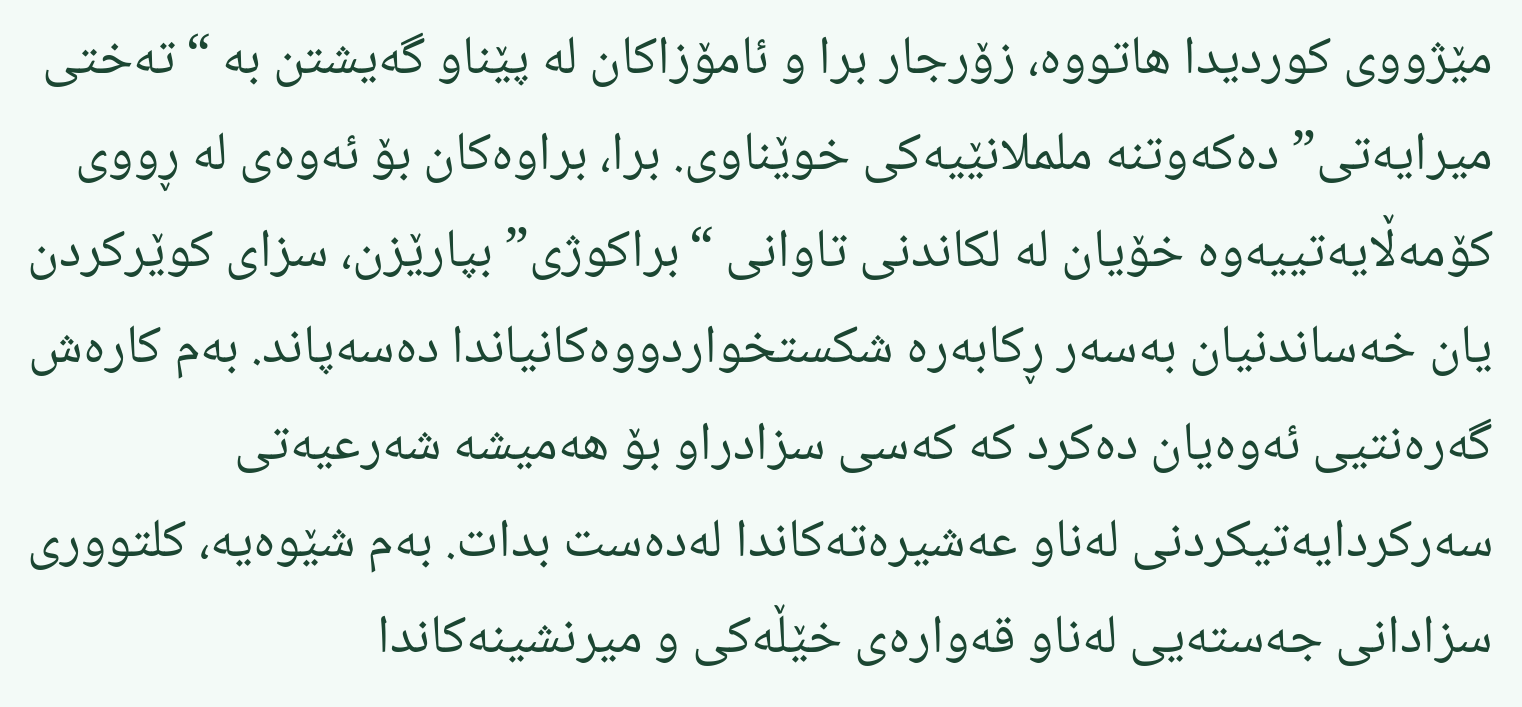مێژووی کوردیدا هاتووە، زۆرجار برا و ئامۆزاکان لە پێناو گەیشتن بە “تەختی میرایەتی” دەکەوتنە ململانێیەکی خوێناوی. برا، براوەکان بۆ ئەوەی لە ڕووی کۆمەڵایەتییەوە خۆیان لە لکاندنی تاوانی “براکوژی” بپارێزن، سزای کوێرکردن یان خەساندنیان بەسەر ڕکابەرە شکستخواردووەکانیاندا دەسەپاند. بەم کارەش گەرەنتیی ئەوەیان دەکرد کە کەسی سزادراو بۆ هەمیشە شەرعیەتی سەرکردایەتیکردنی لەناو عەشیرەتەکاندا لەدەست بدات. بەم شێوەیە، کلتووری سزادانی جەستەیی لەناو قەوارەی خێڵەکی و میرنشینەکاندا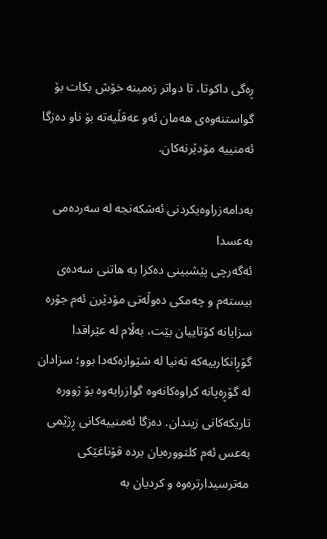ڕەگی داکوتا، تا دواتر زەمینە خۆش بکات بۆ گواستنەوەی هەمان ئەو عەقڵیەتە بۆ ناو دەزگا ئەمنییە مۆدێرنەکان.

بەدامەزراوەیکردنی ئەشکەنجە لە سەردەمی بەعسدا
ئەگەرچی پێشبینی دەکرا بە هاتنی سەدەی بیستەم و چەمکی دەوڵەتی مۆدێرن ئەم جۆرە سزایانە کۆتاییان بێت، بەڵام لە عێراقدا گۆڕانکارییەکە تەنیا لە شێوازەکەدا بوو؛ سزادان لە گۆڕەپانە کراوەکانەوە گوازرایەوە بۆ ژوورە تاریکەکانی زیندان. دەزگا ئەمنییەکانی ڕژێمی بەعس ئەم کلتوورەیان بردە قۆناغێکی مەترسیدارترەوە و کردیان بە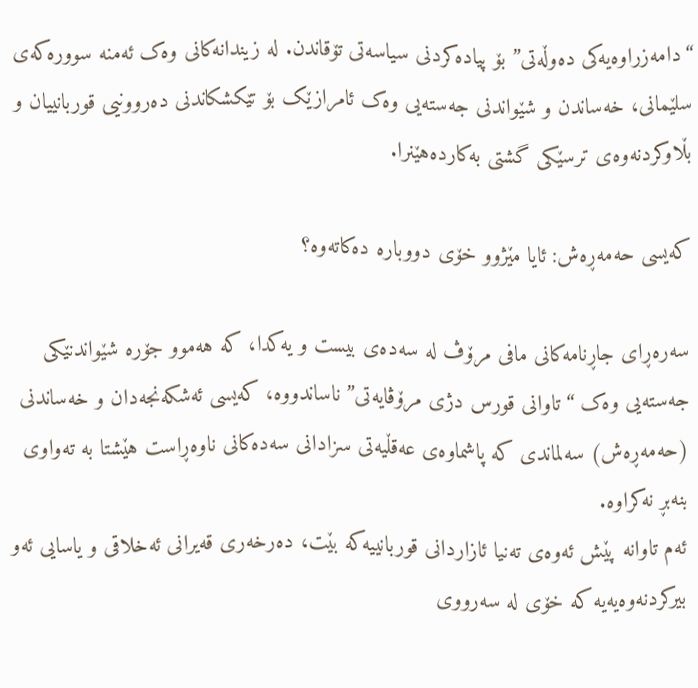“دامەزراوەیەکی دەوڵەتی” بۆ پیادەکردنی سیاسەتی تۆقاندن. لە زیندانەکانی وەک ئەمنە سوورەکەی سلێمانی، خەساندن و شێواندنی جەستەیی وەک ئامرازێک بۆ تێکشکاندنی دەروونیی قوربانییان و بڵاوکردنەوەی ترسێکی گشتی بەکاردەهێنرا.

کەیسی حەمەڕەش: ئایا مێژوو خۆی دووبارە دەکاتەوە؟

سەرەڕای جاڕنامەکانی مافی مرۆڤ لە سەدەی بیست و یەکدا، کە هەموو جۆرە شێواندنێکی جەستەیی وەک “تاوانی قورس دژی مرۆڤایەتی” ناساندووە، کەیسی ئەشکەنجەدان و خەساندنی (حەمەڕەش) سەلماندی کە پاشماوەی عەقڵیەتی سزادانی سەدەکانی ناوەڕاست هێشتا بە تەواوی بنەبڕ نەکراوە.
ئەم تاوانە پێش ئەوەی تەنیا ئازاردانی قوربانییەکە بێت، دەرخەری قەیرانی ئەخلاقی و یاسایی ئەو بیرکردنەوەیەیە کە خۆی لە سەرووی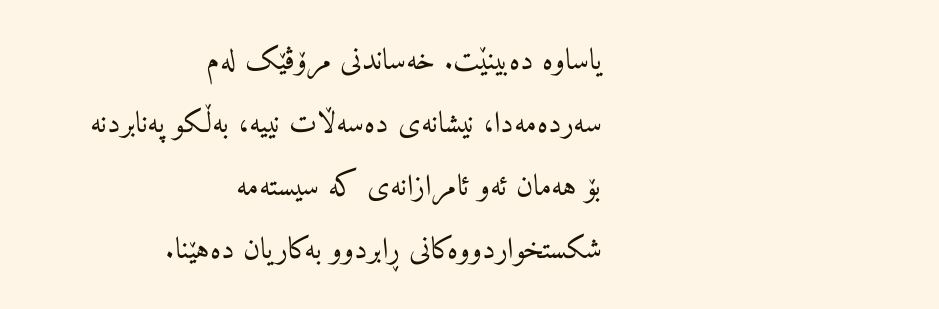یاساوە دەبینێت. خەساندنی مرۆڤێک لەم سەردەمەدا، نیشانەی دەسەڵات نییە، بەڵکو پەنابردنە بۆ هەمان ئەو ئامرازانەی کە سیستەمە شکستخواردووەکانی ڕابردوو بەکاریان دەهێنا.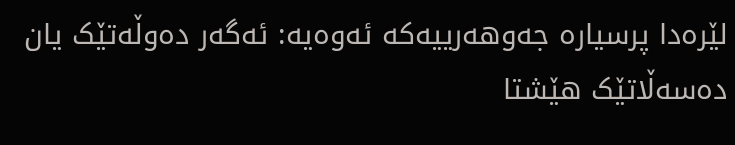لێرەدا پرسیارە جەوهەرییەکە ئەوەیە: ئەگەر دەوڵەتێک یان دەسەڵاتێک هێشتا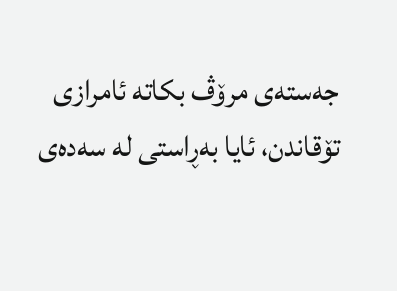جەستەی مرۆڤ بکاتە ئامرازی تۆقاندن، ئایا بەڕاستی لە سەدەی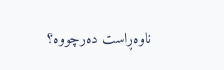ناوەڕاست دەرچووە؟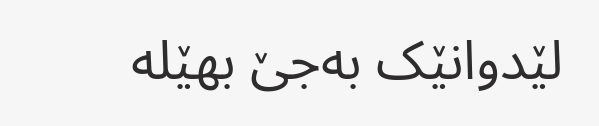لێدوانێک بەجێ بهێلە